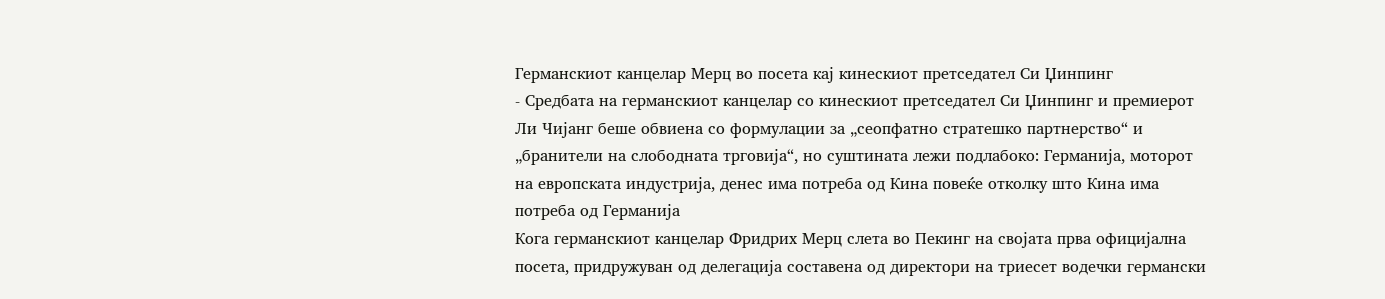Германскиот канцелар Мерц во посета кај кинескиот претседател Си Џинпинг
- Средбата на германскиот канцелар со кинескиот претседател Си Џинпинг и премиерот Ли Чијанг беше обвиена со формулации за „сеопфатно стратешко партнерство“ и „бранители на слободната трговија“, но суштината лежи подлабоко: Германија, моторот на европската индустрија, денес има потреба од Кина повеќе отколку што Кина има потреба од Германија
Кога германскиот канцелар Фридрих Мерц слета во Пекинг на својата прва официјална посета, придружуван од делегација составена од директори на триесет водечки германски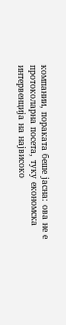компании, пораката беше јасна: ова не е протоколарна посета, туку економска интервенција на највисоко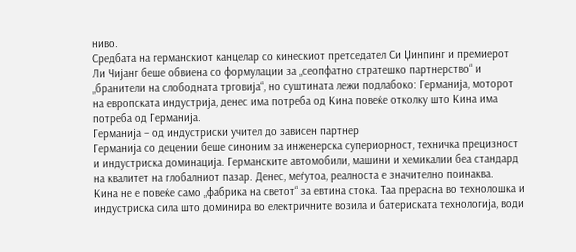ниво.
Средбата на германскиот канцелар со кинескиот претседател Си Џинпинг и премиерот Ли Чијанг беше обвиена со формулации за „сеопфатно стратешко партнерство“ и „бранители на слободната трговија“, но суштината лежи подлабоко: Германија, моторот на европската индустрија, денес има потреба од Кина повеќе отколку што Кина има потреба од Германија.
Германија – од индустриски учител до зависен партнер
Германија со децении беше синоним за инженерска супериорност, техничка прецизност и индустриска доминација. Германските автомобили, машини и хемикалии беа стандард на квалитет на глобалниот пазар. Денес, меѓутоа, реалноста е значително поинаква.
Кина не е повеќе само „фабрика на светот“ за евтина стока. Таа прерасна во технолошка и индустриска сила што доминира во електричните возила и батериската технологија, води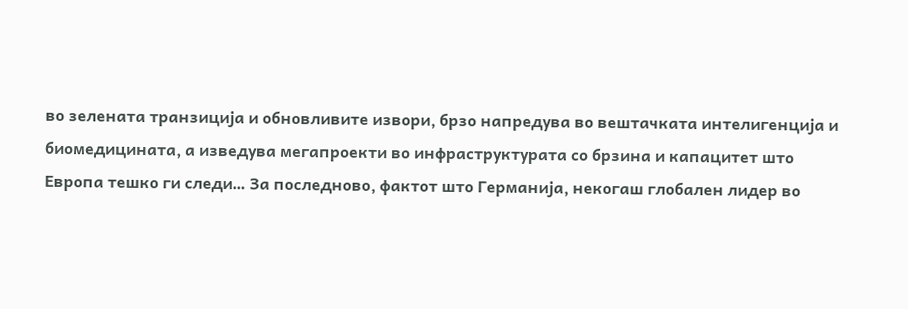во зелената транзиција и обновливите извори, брзо напредува во вештачката интелигенција и биомедицината, а изведува мегапроекти во инфраструктурата со брзина и капацитет што Европа тешко ги следи… За последново, фактот што Германија, некогаш глобален лидер во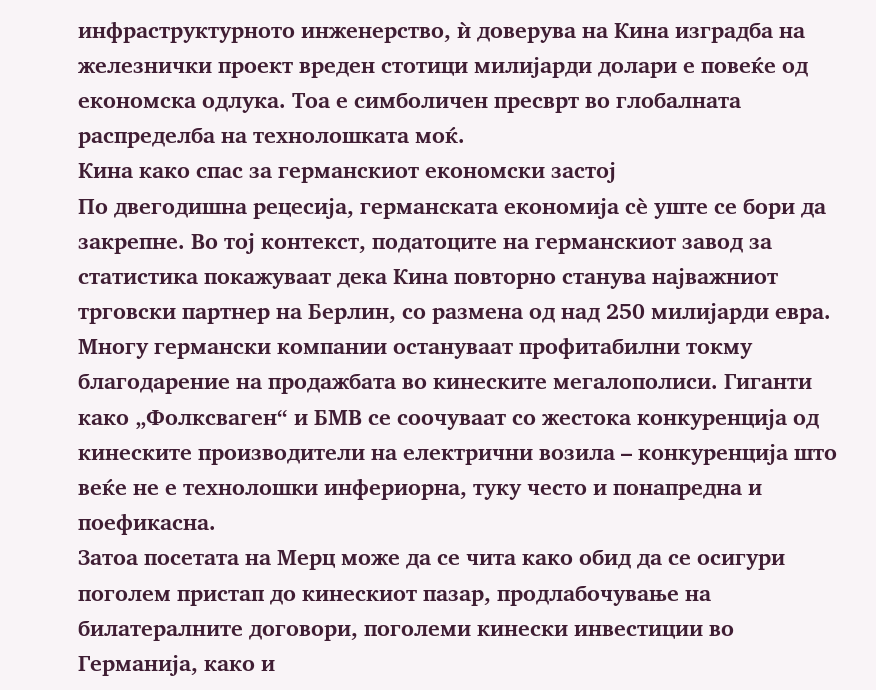инфраструктурното инженерство, ѝ доверува на Кина изградба на железнички проект вреден стотици милијарди долари е повеќе од економска одлука. Тоа е симболичен пресврт во глобалната распределба на технолошката моќ.
Кина како спас за германскиот економски застој
По двегодишна рецесија, германската економија сè уште се бори да закрепне. Во тој контекст, податоците на германскиот завод за статистика покажуваат дека Кина повторно станува најважниот трговски партнер на Берлин, со размена од над 250 милијарди евра. Многу германски компании остануваат профитабилни токму благодарение на продажбата во кинеските мегалополиси. Гиганти како „Фолксваген“ и БМВ се соочуваат со жестока конкуренција од кинеските производители на електрични возила – конкуренција што веќе не е технолошки инфериорна, туку често и понапредна и поефикасна.
Затоа посетата на Мерц може да се чита како обид да се осигури поголем пристап до кинескиот пазар, продлабочување на билатералните договори, поголеми кинески инвестиции во Германија, како и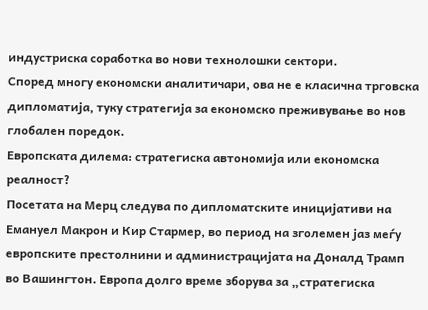индустриска соработка во нови технолошки сектори.
Според многу економски аналитичари, ова не е класична трговска дипломатија, туку стратегија за економско преживување во нов глобален поредок.
Европската дилема: стратегиска автономија или економска реалност?
Посетата на Мерц следува по дипломатските иницијативи на Емануел Макрон и Кир Стармер, во период на зголемен јаз меѓу европските престолнини и администрацијата на Доналд Трамп во Вашингтон. Европа долго време зборува за „стратегиска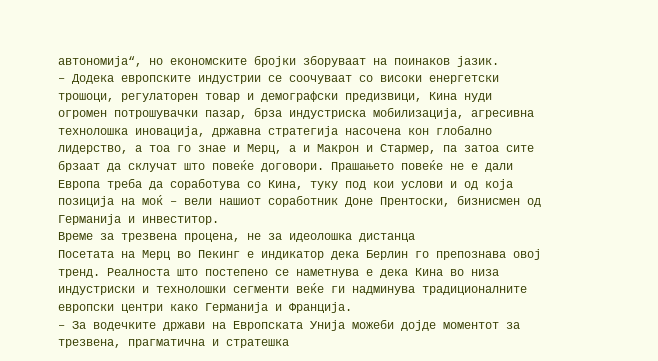автономија“, но економските бројки зборуваат на поинаков јазик.
– Додека европските индустрии се соочуваат со високи енергетски трошоци, регулаторен товар и демографски предизвици, Кина нуди огромен потрошувачки пазар, брза индустриска мобилизација, агресивна технолошка иновација, државна стратегија насочена кон глобално лидерство, а тоа го знае и Мерц, а и Макрон и Стармер, па затоа сите брзаат да склучат што повеќе договори. Прашањето повеќе не е дали Европа треба да соработува со Кина, туку под кои услови и од која позиција на моќ – вели нашиот соработник Доне Прентоски, бизнисмен од Германија и инвеститор.
Време за трезвена процена, не за идеолошка дистанца
Посетата на Мерц во Пекинг е индикатор дека Берлин го препознава овој тренд. Реалноста што постепено се наметнува е дека Кина во низа индустриски и технолошки сегменти веќе ги надминува традиционалните европски центри како Германија и Франција.
– За водечките држави на Европската Унија можеби дојде моментот за трезвена, прагматична и стратешка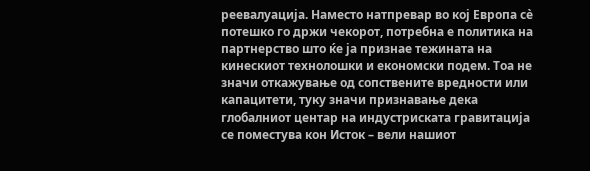реевалуација. Наместо натпревар во кој Европа сè потешко го држи чекорот, потребна е политика на партнерство што ќе ја признае тежината на кинескиот технолошки и економски подем. Тоа не значи откажување од сопствените вредности или капацитети, туку значи признавање дека глобалниот центар на индустриската гравитација се поместува кон Исток – вели нашиот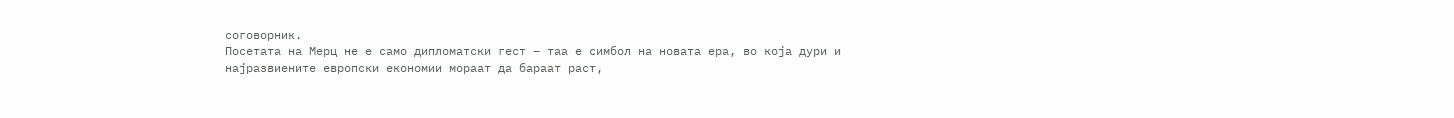соговорник.
Посетата на Мерц не е само дипломатски гест – таа е симбол на новата ера, во која дури и најразвиените европски економии мораат да бараат раст,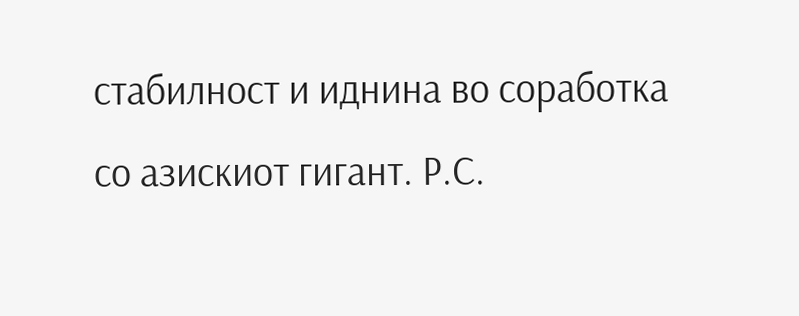стабилност и иднина во соработка со азискиот гигант. Р.С.